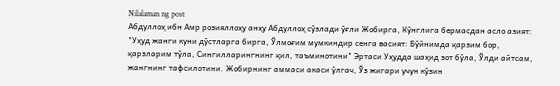Nilalaman ng post
Абдуллоҳ ибн Амр розияллоҳу анҳу Абдуллоҳ сўзлади ўғли Жобирга, Кўнглига бермасдан асло азият: "Уҳуд жанги куни дўстларга бирга, Ўлмоғим мумкиндир сенга васият: Бўйнимда қарзим бор, қарзларим тўла, Сингилларингнинг қил, таъминотини" Эртаси Уҳудда шаҳид зот бўла, Ўлди айтсам, жангнинг тафсилотини. Жобирнинг аммаси акаси ўлгач, Ўз жигари учун кўзин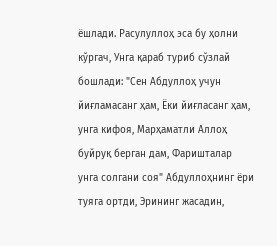ёшлади. Расулуллоҳ эса бу ҳолни кўргач, Унга қараб туриб сўзлай бошлади: "Сен Абдуллоҳ учун йиғламасанг ҳам, Ёки йиғласанг ҳам, унга кифоя, Марҳаматли Аллоҳ буйруқ берган дам, Фаришталар унга солгани соя" Абдуллоҳнинг ёри туяга ортди, Эрининг жасадин,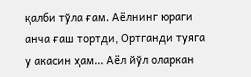қалби тўла ғам. Аёлнинг юраги анча ғаш тортди, Ортганди туяга у акасин ҳам... Аёл йўл оларкан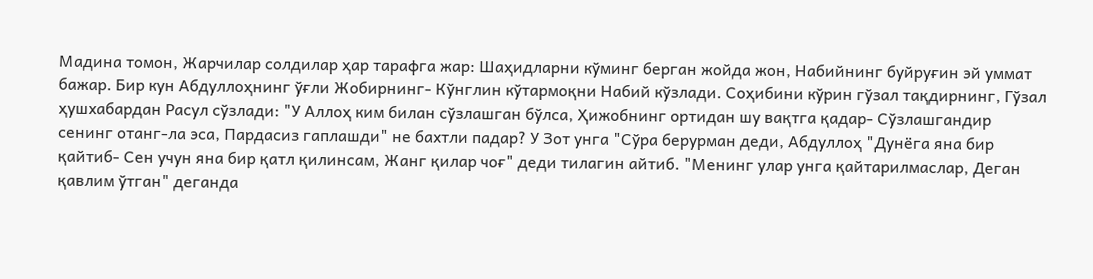Мадина томон, Жарчилар солдилар ҳар тарафга жар: Шаҳидларни кўминг берган жойда жон, Набийнинг буйруғин эй уммат бажар. Бир кун Абдуллоҳнинг ўғли Жобирнинг- Кўнглин кўтармоқни Набий кўзлади. Соҳибини кўрин гўзал тақдирнинг, Гўзал ҳушхабардан Расул сўзлади: "У Аллоҳ ким билан сўзлашган бўлса, Ҳижобнинг ортидан шу вақтга қадар- Сўзлашгандир сенинг отанг-ла эса, Пардасиз гаплашди" не бахтли падар? У Зот унга "Сўра берурман деди, Абдуллоҳ "Дунёга яна бир қайтиб- Сен учун яна бир қатл қилинсам, Жанг қилар чоғ" деди тилагин айтиб. "Менинг улар унга қайтарилмаслар, Деган қавлим ўтган" деганда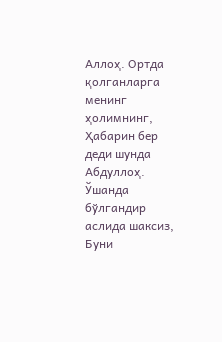Аллоҳ. Ортда қолганларга менинг ҳолимнинг, Ҳабарин бер деди шунда Абдуллоҳ. Ўшанда бўлгандир аслида шаксиз, Буни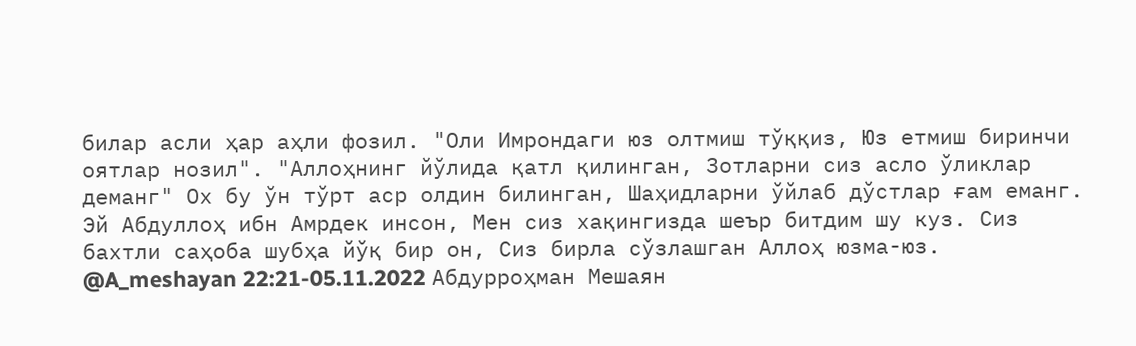билар асли ҳар аҳли фозил. "Оли Имрондаги юз олтмиш тўққиз, Юз етмиш биринчи оятлар нозил". "Аллоҳнинг йўлида қатл қилинган, Зотларни сиз асло ўликлар деманг" Ох бу ўн тўрт аср олдин билинган, Шаҳидларни ўйлаб дўстлар ғам еманг. Эй Абдуллоҳ ибн Амрдек инсон, Мен сиз хақингизда шеър битдим шу куз. Сиз бахтли саҳоба шубҳа йўқ бир он, Сиз бирла сўзлашган Аллоҳ юзма-юз. @A_meshayan 22:21-05.11.2022 Абдурроҳман Мешаян